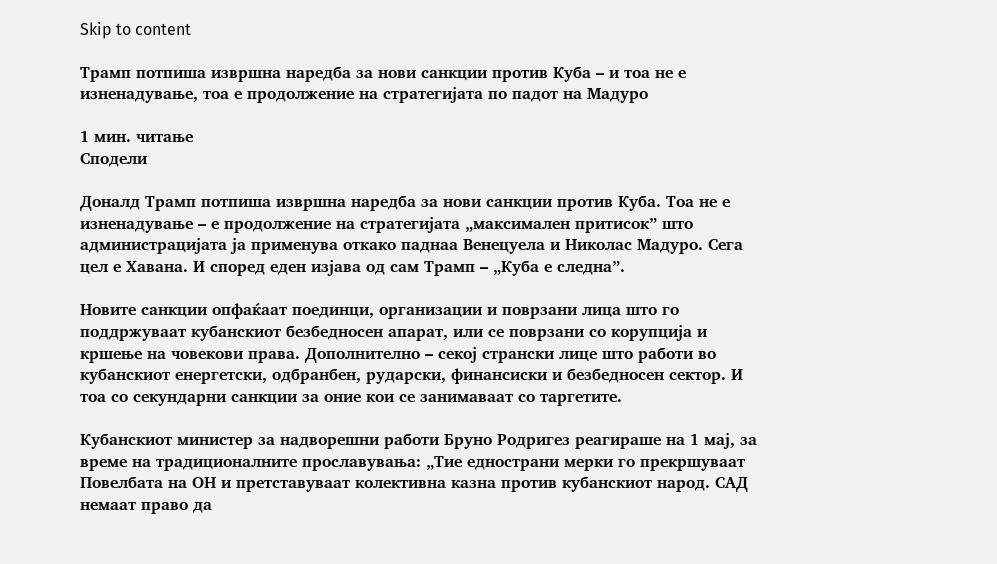Skip to content

Трамп потпиша извршна наредба за нови санкции против Куба – и тоа не е изненадување, тоа е продолжение на стратегијата по падот на Мадуро

1 мин. читање
Сподели

Доналд Трамп потпиша извршна наредба за нови санкции против Куба. Тоа не е изненадување – е продолжение на стратегијата „максимален притисок” што администрацијата ја применува откако паднаа Венецуела и Николас Мадуро. Сега цел е Хавана. И според еден изјава од сам Трамп – „Куба е следна”.

Новите санкции опфаќаат поединци, организации и поврзани лица што го поддржуваат кубанскиот безбедносен апарат, или се поврзани со корупција и кршење на човекови права. Дополнително – секој странски лице што работи во кубанскиот енергетски, одбранбен, рударски, финансиски и безбедносен сектор. И тоа со секундарни санкции за оние кои се занимаваат со таргетите.

Кубанскиот министер за надворешни работи Бруно Родригез реагираше на 1 мај, за време на традиционалните прославувања: „Тие еднострани мерки го прекршуваат Повелбата на ОН и претставуваат колективна казна против кубанскиот народ. САД немаат право да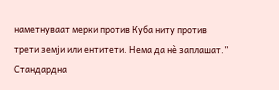наметнуваат мерки против Куба ниту против трети земји или ентитети. Нема да нѐ заплашат.” Стандардна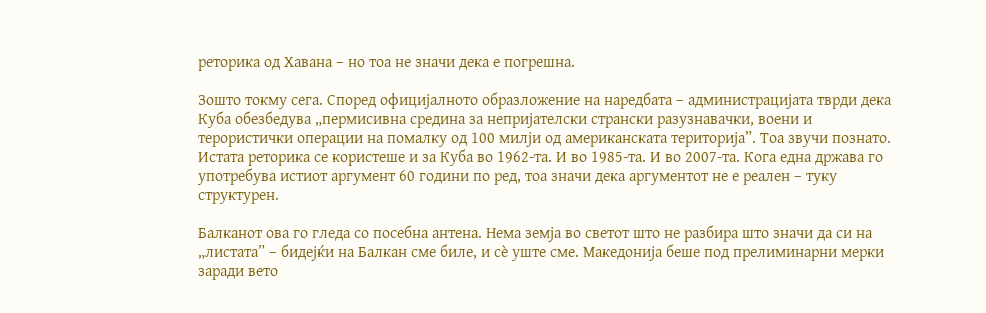реторика од Хавана – но тоа не значи дека е погрешна.

Зошто токму сега. Според официјалното образложение на наредбата – администрацијата тврди дека Куба обезбедува „пермисивна средина за непријателски странски разузнавачки, воени и терористички операции на помалку од 100 милји од американската територија”. Тоа звучи познато. Истата реторика се користеше и за Куба во 1962-та. И во 1985-та. И во 2007-та. Кога една држава го употребува истиот аргумент 60 години по ред, тоа значи дека аргументот не е реален – туку структурен.

Балканот ова го гледа со посебна антена. Нема земја во светот што не разбира што значи да си на „листата” – бидејќи на Балкан сме биле, и сѐ уште сме. Македонија беше под прелиминарни мерки заради вето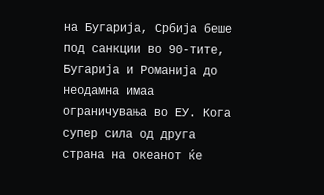на Бугарија, Србија беше под санкции во 90-тите, Бугарија и Романија до неодамна имаа ограничувања во ЕУ. Кога супер сила од друга страна на океанот ќе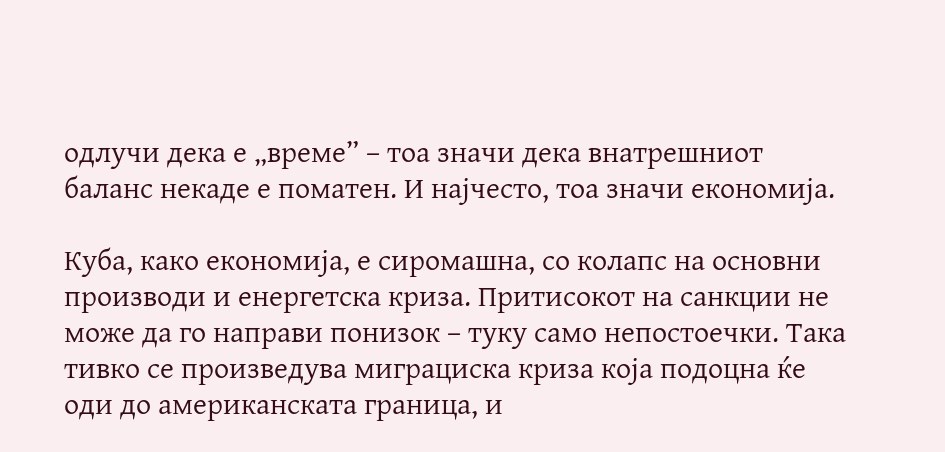одлучи дека е „време” – тоа значи дека внатрешниот баланс некаде е поматен. И најчесто, тоа значи економија.

Куба, како економија, е сиромашна, со колапс на основни производи и енергетска криза. Притисокот на санкции не може да го направи понизок – туку само непостоечки. Така тивко се произведува миграциска криза која подоцна ќе оди до американската граница, и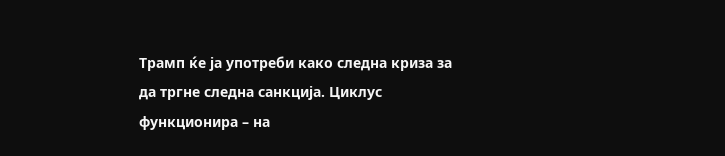Трамп ќе ја употреби како следна криза за да тргне следна санкција. Циклус функционира – на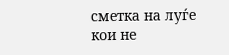сметка на луѓе кои не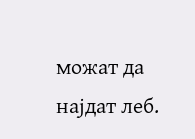можат да најдат леб.